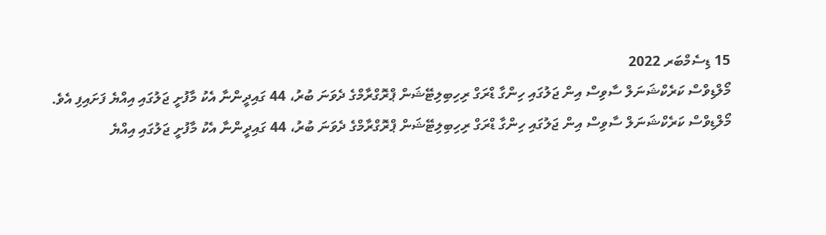15 ޑިސެމްބަރ 2022
މޯލްޑިވްސް ކަރެކްޝަނަލް ސާވިސް އިން ޖަލުގައި ހިންގާ ޑްރަގް ރިހިބިލިޓޭޝަން ޕްރޮގްރާމްގެ ދެވަނަ ބުރު، 44 ގައިދީންނާ އެކު މާފުށީ ޖަލުގައި އިއްޔެ ފަށައިފި އެވެ.
މޯލްޑިވްސް ކަރެކްޝަނަލް ސާވިސް އިން ޖަލުގައި ހިންގާ ޑްރަގް ރިހިބިލިޓޭޝަން ޕްރޮގްރާމްގެ ދެވަނަ ބުރު، 44 ގައިދީންނާ އެކު މާފުށީ ޖަލުގައި އިއްޔެ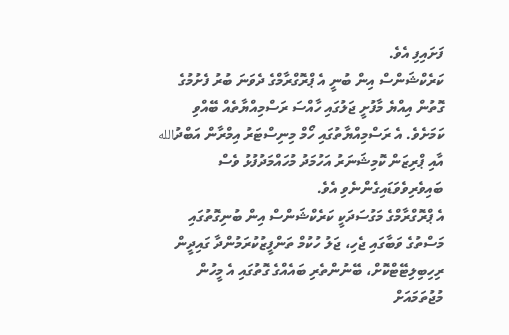ފަށައިފި އެވެ.
ކަރެކްޝަންސް އިން ބުނީ އެ ޕްރޮގްރާމްގެ ދެވަނަ ބުރު ފެށުމުގެ ގޮތުން އިއްޔެ މާފުށީ ޖަލުގައި ހާއްސަ ރަސްމިއްޔާތެއް ބޭއްވި ކަމަށެވެ. އެ ރަސްމިއްޔާތުގައި ހޯމް މިނިސްޓަރު އިމްރާން އަބްދުالله އާއި ޕްރިޒަން ކޮމިޝަނަރު އަހުމަދު މުހައްމަދުފުޅު ވެސް ބައިވެރިވެވަޑައިގެންނެވި އެވެ.
އެ ޕްރޮގްރާމްގެ މަގުސަދަކީ ކަރެކްޝަންސް އިން ބުނިގޮތުގައި މަސްތުގެ ވަބާގައި ޖެހި، ޖަލު ހުކުމް ތަންފީޒުކުރަމުންދާ ގައިދީން ރިހިބިލިޓޭޓްކޮށް، ބޭނުންތެރި ބައެއްގެ ގޮތުގައި އެ މީހުން މުޖުތަމައަށް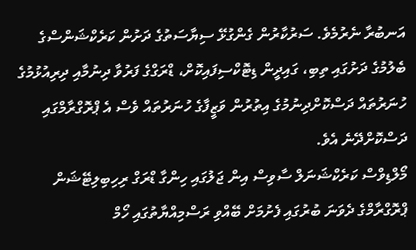އަނބުރާ ނެރުމެވެ. ސަރުކާރުން ގެންގުޅޭ ސިޔާސަތުގެ ދަށުން ކަރެކްޝަންސްގެ ބެލުމުގެ ދަށުގައި ތިބި، ގައިދީން ޑިޓޮކްސިފައިކޮށް، ޑްރަގްގެ ފަރުވާ ދިނުމާއި ދިރިއުޅުމުގެ ހުނަރުތައް ދަސްކޮށްދިނުމުގެ އިތުރުން ވަޒީފާގެ ހުނަރުތައް ވެސް އެ ޕްރޮގްރާމްގައި ދަސްކޮށްދޭނެ އެވެ.
މޯލްޑިވްސް ކަރެކްޝަނަލް ސާވިސް އިން ޖަލުގައި ހިންގާ ޑްރަގް ރިހިބިލިޓޭޝަން ޕްރޮގްރާމްގެ ދެވަނަ ބުރުގައި ފެށުމަށް ބޭއްވި ރަސްމިއްޔާތުގައި ހޯމް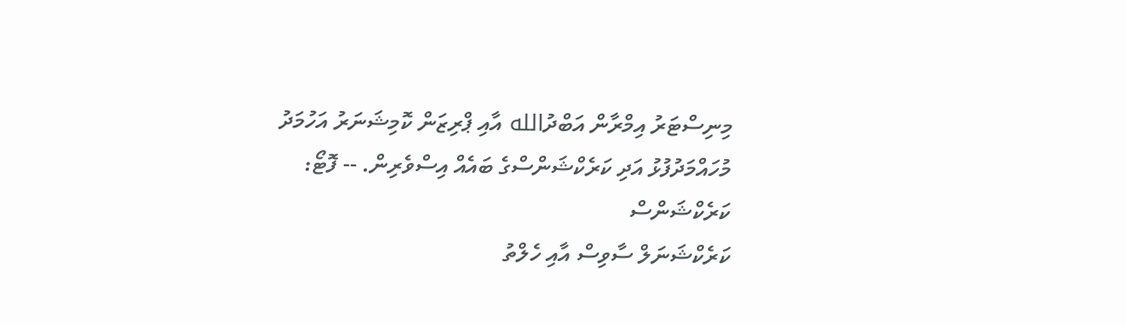މިނިސްޓަރު އިމްރާން އަބްދުالله އާއި ޕްރިޒަން ކޮމިޝަނަރު އަހުމަދު މުހައްމަދުފުޅު އަދި ކަރެކްޝަންސްގެ ބައެއް އިސްވެރިން. -- ފޮޓޯ: ކަރެކްޝަންސް
ކަރެކްޝަނަލް ސާވިސް އާއި ހެލްތު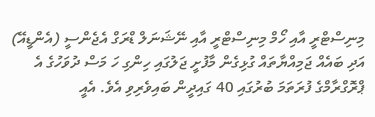މިނިސްޓްރީ އާއި ހޯމް މިނިސްޓްރީ އާއި ނޭޝަނަލް ޑްރަގް އެޖެންސީ (އެންޑީއޭ) އަދި ބައެއް ޖަމިއްޔާތައް ގުޅިގެން މާފުށީ ޖަލުގައި ހިންގި ހަ މަސް ދުވަހުގެ އެ ޕްރޮގްރާމްގެ ފުރަތަމަ ބުރުގައި 40 ގައިދީން ބައިވެރިވި އެވެ. އެއީ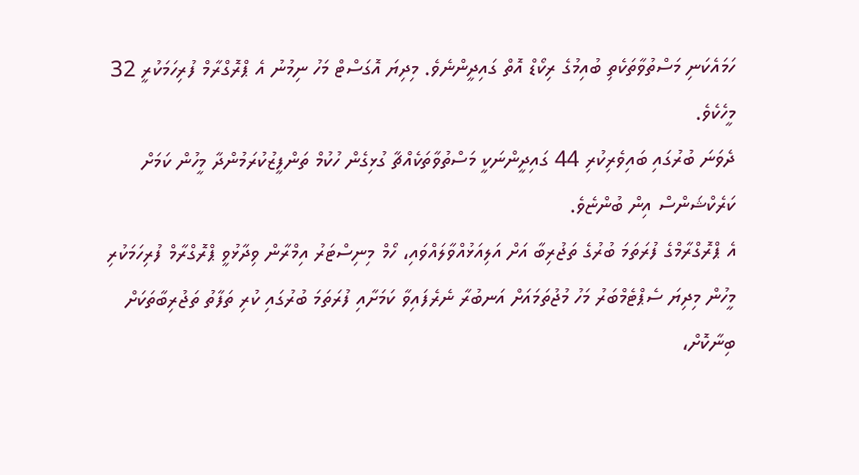ހަމައެކަނި މަސްތުވާތަކެތި ބުއިމުގެ ރިކޯޑް އޮތް ގައިދީންނެވެ. މިދިޔަ އޮގަސްޓް މަހު ނިމުނު އެ ޕްރޮގްރާމް ފުރިހަމަކުރީ 32 މީހެކެވެ.
ދެވަނަ ބުރުގައި ބައިވެރިކުރި 44 ގައިދީންނަކީ މަސްތުވާތަކެއްޗާ ގުޅިގެން ހުކުމް ތަންފީޒުކުރަމުންދާ މީހުން ކަމަށް ކަރެކްޝަންސް އިން ބުންޏެވެ.
އެ ޕްރޮގްރާމްގެ ފުރަތަމަ ބުރުގެ ތަޖުރިބާ އަށް އަލިއަޅުއްވާލައްވައި، ހޯމް މިނިސްޓަރު އިމްރާން ވިދާޅުވީ ޕްރޮގްރާމް ފުރިހަމަކުރި މީހުން މިދިޔަ ސެޕްޓެމްބަރު މަހު މުޖުތަމައަށް އަނބުރާ ނެރެފައިވާ ކަމަށާއި ފުރަތަމަ ބުރުގައި ކުރި ތަފާތު ތަޖުރިބާތަކަށް ބިނާކޮށް،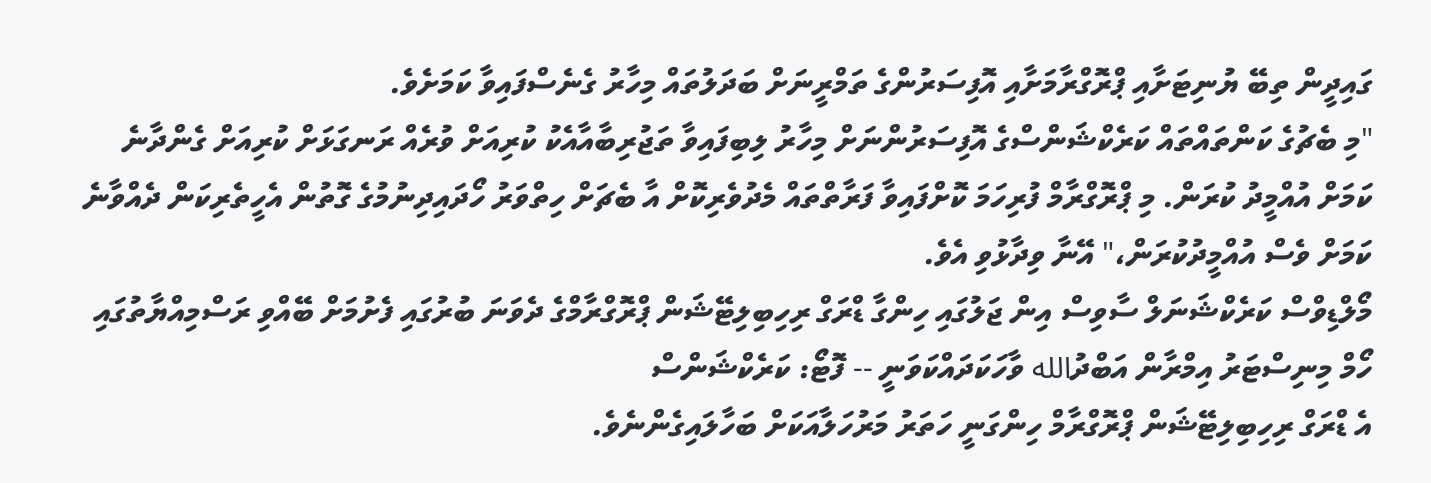ގައިދީން ތިބޭ ޔުނިޓަށާއި ޕްރޮގްރާމަށާއި އޮފިސަރުންގެ ތަމްރީނަށް ބަދަލުތައް މިހާރު ގެނެސްފައިވާ ކަމަށެވެ.
"މި ބެޗުގެ ކަންތައްތައް ކަރެކްޝަންސްގެ އޮފިސަރުންނަށް މިހާރު ލިބިފައިވާ ތަޖުރިބާއާއެކު ކުރިއަށް ވުރެއް ރަނގަޅަށް ކުރިއަށް ގެންދާނެ ކަމަށް އުއްމީދު ކުރަން. މި ޕްރޮގްރާމް ފުރިހަމަ ކޮށްފައިވާ ފަރާތްތައް މެދުވެރިކޮށް އާ ބެޗަށް ހިތްވަރު ހޯދައިދިނުމުގެ ގޮތުން އެހީތެރިކަން ދެއްވާނެ ކަމަށް ވެސް އުއްމީދުކުރަން،" އޭނާ ވިދާޅުވި އެވެ.
މޯލްޑިވްސް ކަރެކްޝަނަލް ސާވިސް އިން ޖަލުގައި ހިންގާ ޑްރަގް ރިހިބިލިޓޭޝަން ޕްރޮގްރާމްގެ ދެވަނަ ބުރުގައި ފެށުމަށް ބޭއްވި ރަސްމިއްޔާތުގައި ހޯމް މިނިސްޓަރު އިމްރާން އަބްދުالله ވާހަކަދައްކަވަނީ -- ފޮޓޯ: ކަރެކްޝަންސް
އެ ޑްރަގް ރިހިބިލިޓޭޝަން ޕްރޮގްރާމް ހިންގަނީ ހަތަރު މަރުހަލާއަކަށް ބަހާލައިގެންނެވެ.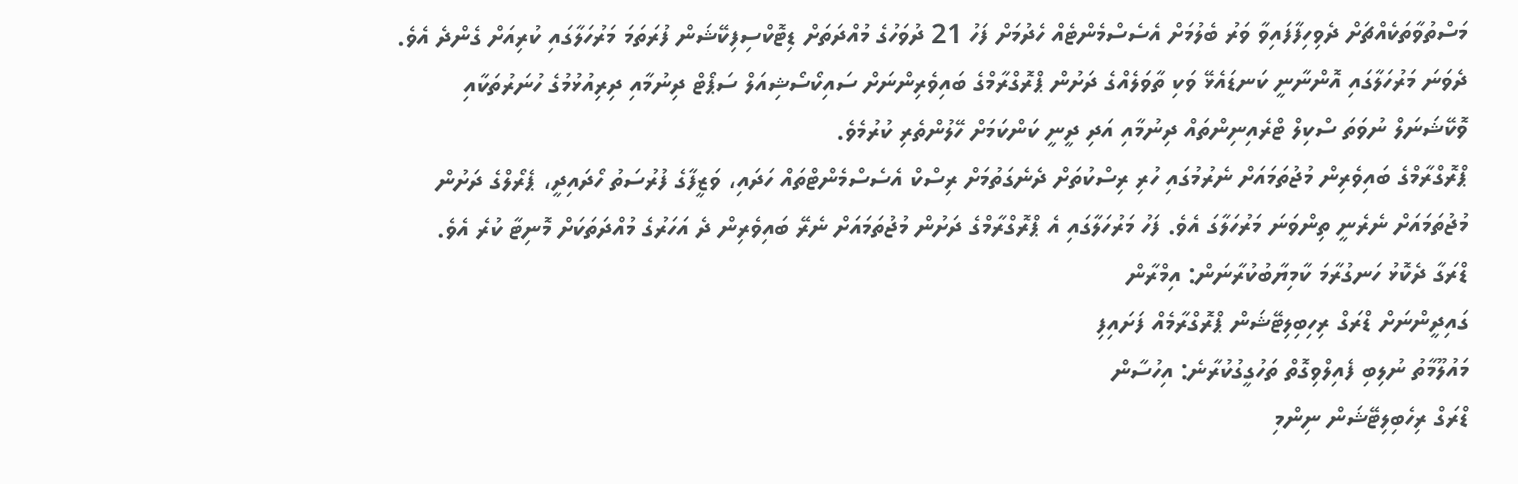މަސްތުވާތަކެއްޗަށް ދެވިހިފާފައިވާ ވަރު ބެލުމަށް އެސެސްމެންޓެއް ހެދުމަށް ފަހު 21 ދުވަހުގެ މުއްދަތަށް ޑިޓޮކްސިފިކޭޝަން ފުރަތަމަ މަރުހަލާގައި ކުރިއަށް ގެންދެ އެވެ. ދެވަނަ މަރުހަލާގައި އޮންނާނީ ކަނޑައެޅޭ ވަކި ތާވަލެއްގެ ދަށުން ޕްރޮގްރާމްގެ ބައިވެރިންނަށް ސައިކޯސޯޝިއަލް ސަޕޯޓް ދިނުމާއި ދިރިއުޅުމުގެ ހުނަރުތަކާއި ވޮކޭޝަނަލް ނުވަތަ ސްކިލް ޓްރެއިނިންތައް ދިނުމާއި އަދި ދީނީ ކަންކަމަށް ހޭލުންތެރި ކުރުމެވެ.
ޕްރޮގްރާމްގެ ބައިވެރިން މުޖުތަމައަށް ނެރުމުގައި ހުރި ރިސްކުތަށް ދެނެގަތުމަށް ރިސްކް އެސެސްމެންޓްތައް ހަދައި، ވަޒީފާގެ ފުރުސަތު ހޯދައިދީ، ޕެރޯލްގެ ދަށުން މުޖުތަމައަށް ނެރެނީ ތިންވަނަ މަރުހަލާގަ އެވެ. ފަހު މަރުހަލާގައި އެ ޕްރޮގްރާމްގެ ދަށުން މުޖުތަމައަށް ނެރޭ ބައިވެރިން ދެ އަހަރުގެ މުއްދަތަކަށް މޮނިޓާ ކުރެ އެވެ.
ޑްރަގާ ދެކޮޅު ހަނގުރާމަ ކާމިޔާބުކުރާނަން: އިމްރާން
ގައިދީންނަށް ޑްރަގް ރިހިބިލިޓޭޝަން ޕްރޮގްރާމެއް ފަށައިފި
މައުލޫމާތު ނުލިބި ފެއިލްވިގޮތް ތަހުގީގުކުރާނެ: އިހުސާން
ޑްރަގް ރިހެބިލިޓޭޝަން ނިންމި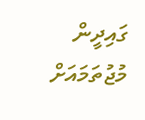ގައިދީން މުޖުތަމައަށް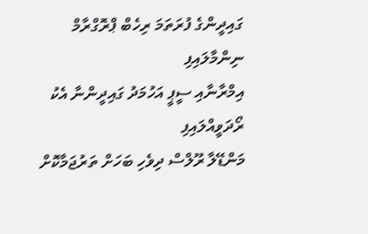ގައިދީންގެ ފުރަތަމަ ރިހެބް ޕްރޮގްރާމް ނިންމާލައިފި
އިމްރާނާއި ސީޕީ އަހުމަދު ގައިދީންނާ އެކު ރޯދަވީއްލައިފި
މަންޑޭލާ ރޫލްސް ދިވެހި ބަހަށް ތަރުޖަމާކޮށް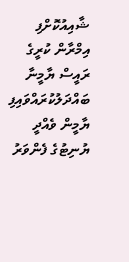ޝާއިއުކޮށްފި
އިމްރާން ކުރީގެ ރައީސް ޔާމީނާ ބައްދަލުކުރައްވައިފި
ޔާމީން ވެއްދީ ޔުނިޓުގެ ފެންވަރު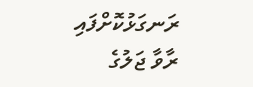ރަނގަޅުކޮށްފައި
ރާވާ ޖަލުގެ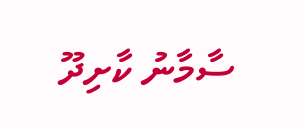ސާމާނު ކާށިދޫ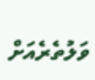ވަލުތެރެއަށް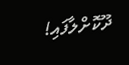ދޫކޮށްލާފައި!